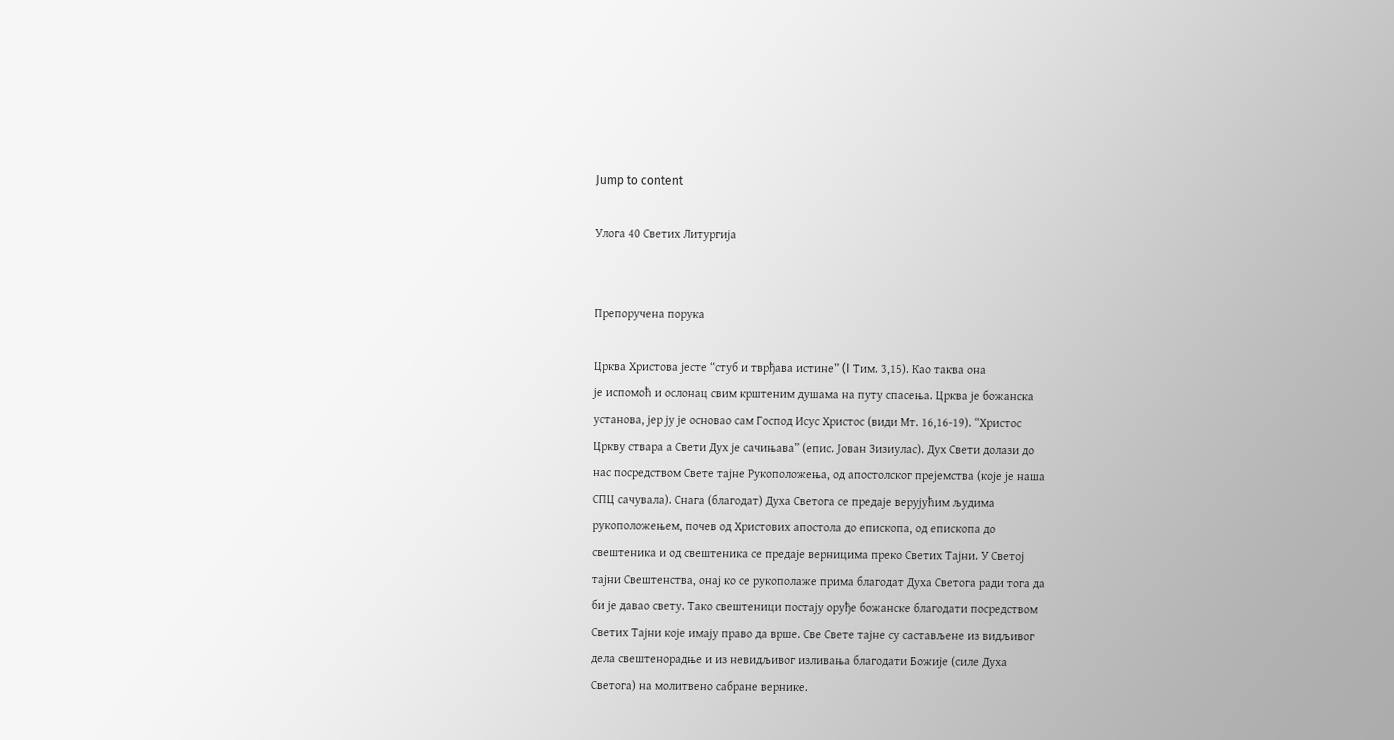Jump to content

Улога 40 Светих Литургија


Препоручена порука

Црква Христова јесте “стуб и тврђава истине” (I Тим. 3,15). Као таква она
је испомоћ и ослонац свим крштеним душама на путу спасења. Црква је божанска
установа, јер ју је основао сам Господ Исус Христос (види Мт. 16,16-19). “Христос
Цркву ствара а Свети Дух је сачињава” (епис. Јован Зизиулас). Дух Свети долази до
нас посредством Свете тајне Рукоположења, од апостолског прејемства (које је наша
СПЦ сачувала). Снага (благодат) Духа Светога се предаје верујућим људима
рукоположењем, почев од Христових апостола до епископа, од епископа до
свештеника и од свештеника се предаје верницима преко Светих Тајни. У Светој
тајни Свештенства, онај ко се рукополаже прима благодат Духа Светога ради тога да
би је давао свету. Тако свештеници постају оруђе божанске благодати посредством
Светих Тајни које имају право да врше. Све Свете тајне су састављене из видљивог
дела свештенорадње и из невидљивог изливања благодати Божије (силе Духа
Светога) на молитвено сабране вернике.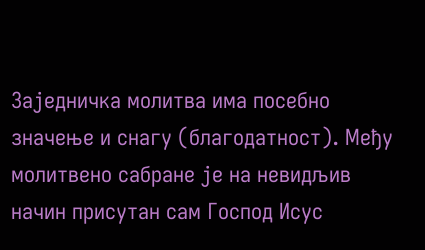Заједничка молитва има посебно значење и снагу (благодатност). Међу
молитвено сабране је на невидљив начин присутан сам Господ Исус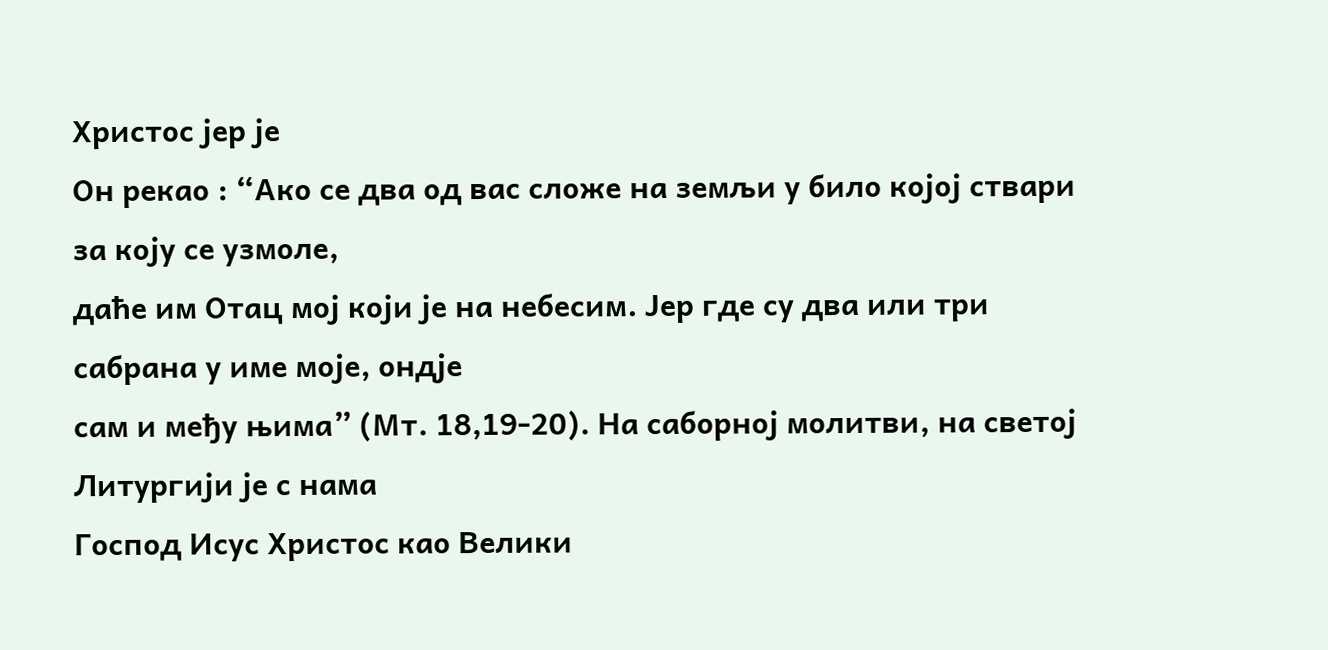Христос јер је
Он рекао : “Ако се два од вас сложе на земљи у било којој ствари за коју се узмоле,
даће им Отац мој који је на небесим. Јер где су два или три сабрана у име моје, ондје
сам и међу њима” (Мт. 18,19-20). На саборној молитви, на светој Литургији је с нама
Господ Исус Христос као Велики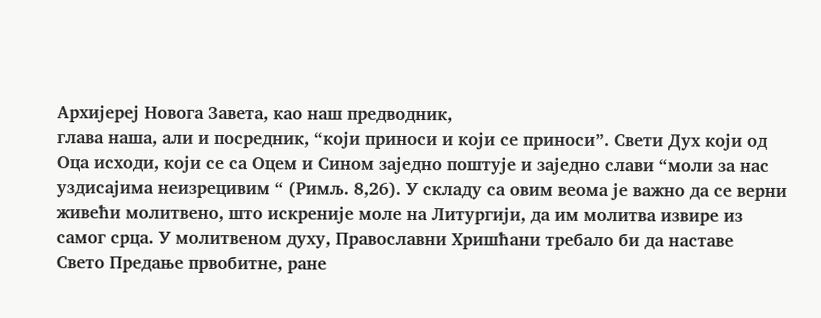Архијереј Новога Завета, као наш предводник,
глава наша, али и посредник, “који приноси и који се приноси”. Свети Дух који од
Оца исходи, који се са Оцем и Сином заједно поштује и заједно слави “моли за нас
уздисајима неизрецивим “ (Римљ. 8,26). У складу са овим веома је важно да се верни
живећи молитвено, што искреније моле на Литургији, да им молитва извире из
самог срца. У молитвеном духу, Православни Хришћани требало би да наставе
Свето Предање првобитне, ране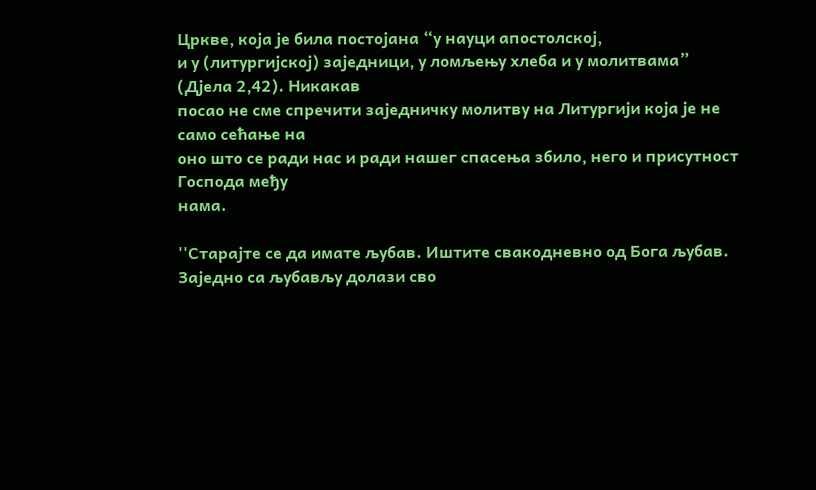Цркве, која је била постојана “у науци апостолској,
и у (литургијској) заједници, у ломљењу хлеба и у молитвама” (Дјела 2,42). Никакав
посао не сме спречити заједничку молитву на Литургији која је не само сећање на
оно што се ради нас и ради нашег спасења збило, него и присутност Господа међу
нама.

''Старајте се да имате љубав. Иштите свакодневно од Бога љубав. Заједно са љубављу долази сво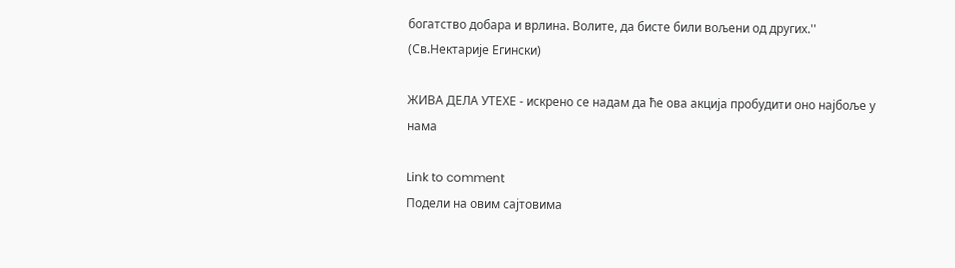богатство добара и врлина. Волите, да бисте били вољени од других.''
(Св.Нектарије Егински)

ЖИВА ДЕЛА УТЕХЕ - искрено се надам да ће ова акција пробудити оно најбоље у нама

Link to comment
Подели на овим сајтовима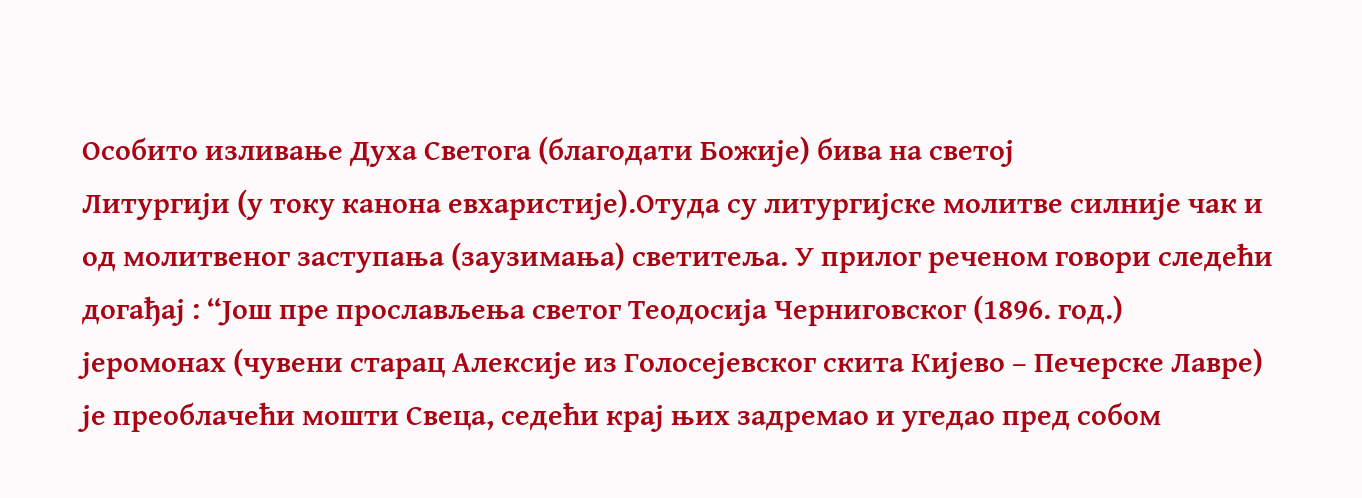Особито изливање Духа Светога (благодати Божије) бива на светој
Литургији (у току канона евхаристије).Отуда су литургијске молитве силније чак и
од молитвеног заступања (заузимања) светитеља. У прилог реченом говори следећи
догађај : “Још пре прослављења светог Теодосија Черниговског (1896. год.)
јеромонах (чувени старац Алексије из Голосејевског скита Кијево – Печерске Лавре)
је преоблачећи мошти Свеца, седећи крај њих задремао и угедао пред собом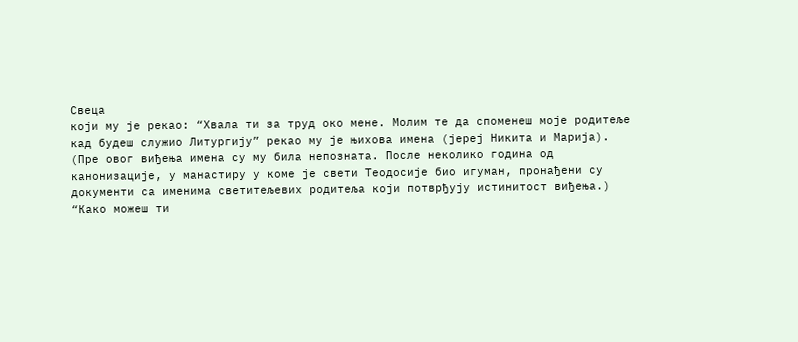Свеца
који му је рекао: “Хвала ти за труд око мене. Молим те да споменеш моје родитеље
кад будеш служио Литургију” рекао му је њихова имена (јереј Никита и Марија).
(Пре овог виђења имена су му била непозната. После неколико година од
канонизације, у манастиру у коме је свети Теодосије био игуман, пронађени су
документи са именима светитељевих родитеља који потврђују истинитост виђења.)
“Како можеш ти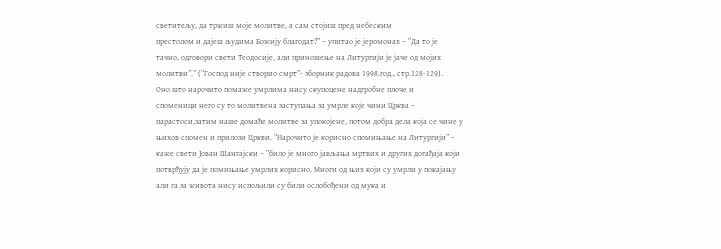светитељу, да тржиш моје молитве, а сам стојиш пред небеским
престолом и дајеш људима Божију благодат?” – упитао је јеромонах – “Да то је
тачно, одговори свети Теодосије, али приношење на Литургији је јаче од мојих
молитви”.” (“Господ није створио смрт”- зборник радова 1998.год., стр.128-129).
Оно што нарочито помаже умрлима нису скупоцене надгробне плоче и
споменици него су то молитвена заступања за умрле које чини Црква –
парастоси,затим наше домаће молитве за упокојене, потом добра дела која се чине у
њихов спомен и прилози Цркви. “Нарочито је корисно спомињање на Литургији” –
каже свети Јован Шангајски – “било је много јављања мртвих и других догађаја који
потврђују да је помињање умрлих корисно. Многи од њих који су умрли у покајању
али га за живота нису испољили су били ослобођени од мука и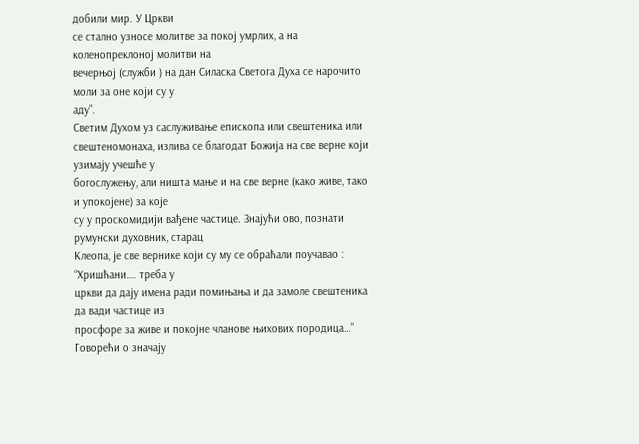добили мир. У Цркви
се стално узносе молитве за покој умрлих, а на коленопреклоној молитви на
вечерњој (служби ) на дан Силаска Светога Духа се нарочито моли за оне који су у
аду”.
Светим Духом уз саслуживање епископа или свештеника или
свештеномонаха, излива се благодат Божија на све верне који узимају учешће у
богослужењу, али ништа мање и на све верне (како живе, тако и упокојене) за које
су у проскомидији вађене частице. Знајући ово, познати румунски духовник, старац
Клеопа, је све вернике који су му се обраћали поучавао : “Хришћани…. треба у
цркви да дају имена ради помињања и да замоле свештеника да вади частице из
просфоре за живе и покојне чланове њихових породица…”
Говорећи о значају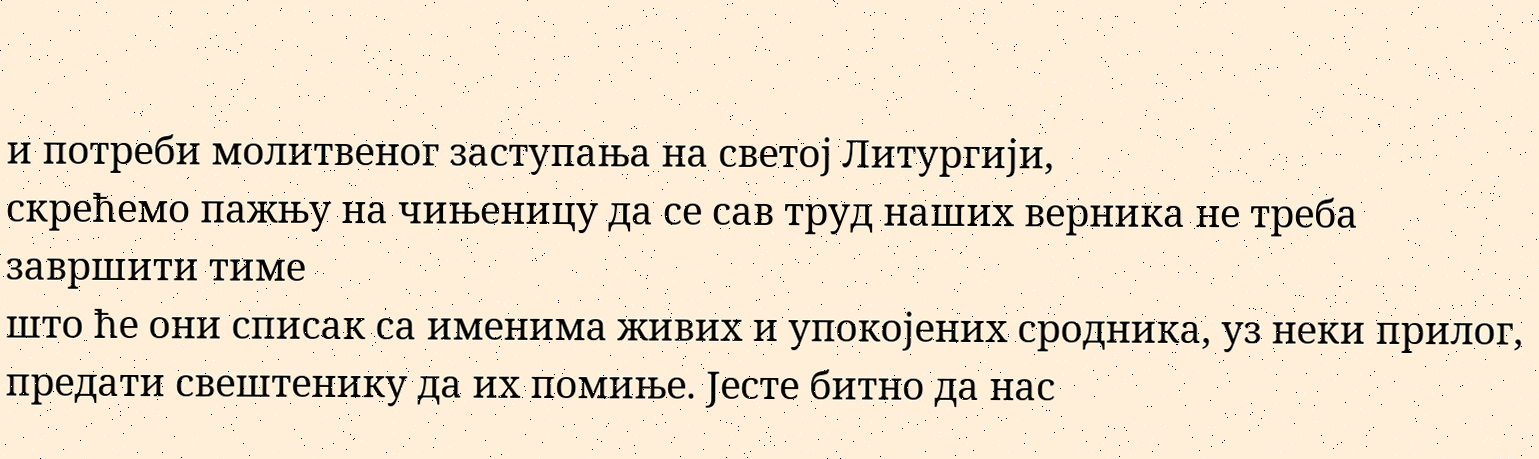и потреби молитвеног заступања на светој Литургији,
скрећемо пажњу на чињеницу да се сав труд наших верника не треба завршити тиме
што ће они списак са именима живих и упокојених сродника, уз неки прилог,
предати свештенику да их помиње. Јесте битно да нас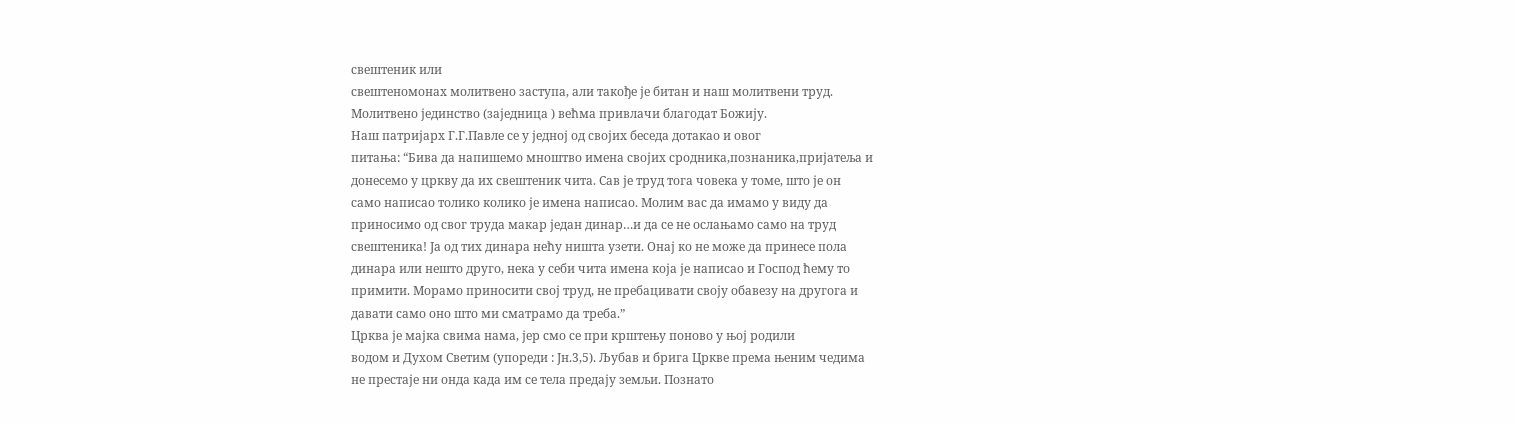свештеник или
свештеномонах молитвено заступа, али такође је битан и наш молитвени труд.
Молитвено јединство (заједница ) већма привлачи благодат Божију.
Наш патријарх Г.Г.Павле се у једној од својих беседа дотакао и овог
питања: “Бива да напишемо мноштво имена својих сродника,познаника,пријатеља и
донесемо у цркву да их свештеник чита. Сав је труд тога човека у томе, што је он
само написао толико колико је имена написао. Молим вас да имамо у виду да
приносимо од свог труда макар један динар…и да се не ослањамо само на труд
свештеника! Ја од тих динара нећу ништа узети. Онај ко не може да принесе пола
динара или нешто друго, нека у себи чита имена која је написао и Господ ћему то
примити. Морамо приносити свој труд, не пребацивати своју обавезу на другога и
давати само оно што ми сматрамо да треба.”
Црква је мајка свима нама, јер смо се при крштењу поново у њој родили
водом и Духом Светим (упореди : Јн.3,5). Љубав и брига Цркве према њеним чедима
не престаје ни онда када им се тела предају земљи. Познато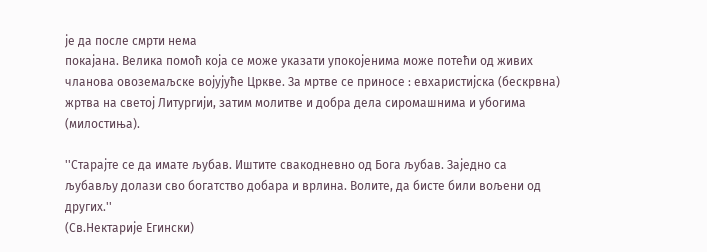је да после смрти нема
покајана. Велика помоћ која се може указати упокојенима може потећи од живих
чланова овоземаљске војујуће Цркве. За мртве се приносе : евхаристијска (бескрвна)
жртва на светој Литургији, затим молитве и добра дела сиромашнима и убогима
(милостиња).

''Старајте се да имате љубав. Иштите свакодневно од Бога љубав. Заједно са љубављу долази сво богатство добара и врлина. Волите, да бисте били вољени од других.''
(Св.Нектарије Егински)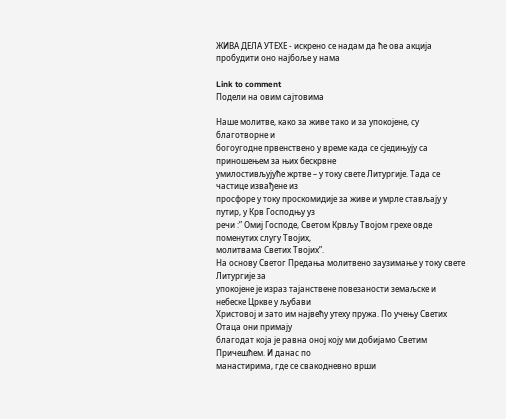ЖИВА ДЕЛА УТЕХЕ - искрено се надам да ће ова акција пробудити оно најбоље у нама

Link to comment
Подели на овим сајтовима

Наше молитве, како за живе тако и за упокојене, су благотворне и
богоугодне првенствено у време када се сједињују са приношењем за њих бескрвне
умилостивљујуће жртве – у току свете Литургије. Тада се частице извађене из
просфоре у току проскомидије за живе и умрле стављају у путир, у Крв Господњу уз
речи :” Омиј Господе, Светом Крвљу Твојом грехе овде поменутих слугу Твојих,
молитвама Светих Твојих”.
На основу Светог Предања молитвено заузимање у току свете Литургије за
упокојене је израз тајанствене повезаности земаљске и небеске Цркве у љубави
Христовој и зато им највећу утеху пружа. По учењу Светих Отаца они примају
благодат која је равна оној коју ми добијамо Светим Причешћем. И данас по
манастирима, где се свакодневно врши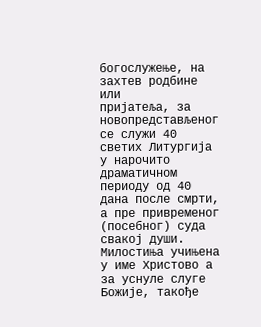богослужење, на захтев родбине или
пријатеља, за новопредстављеног се служи 40 светих Литургија у нарочито
драматичном периоду од 40 дана после смрти, а пре привременог (посебног) суда
свакој души.
Милостиња учињена у име Христово а за уснуле слуге Божије, такође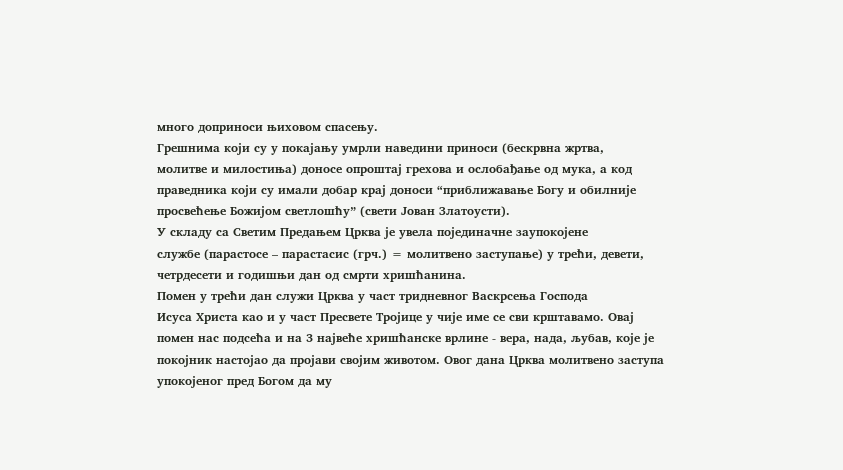много доприноси њиховом спасењу.
Грешнима који су у покајању умрли наведини приноси (бескрвна жртва,
молитве и милостиња) доносе опроштај грехова и ослобађање од мука, а код
праведника који су имали добар крај доноси “приближавање Богу и обилније
просвећење Божијом светлошћу” (свети Јован Златоусти).
У складу са Светим Предањем Црква је увела појединачне заупокојене
службе (парастосе – парастасис (грч.) = молитвено заступање) у трећи, девети,
четрдесети и годишњи дан од смрти хришћанина.
Помен у трећи дан служи Црква у част тридневног Васкрсења Господа
Исуса Христа као и у част Пресвете Тројице у чије име се сви крштавамо. Овај
помен нас подсећа и на 3 највеће хришћанске врлине - вера, нада, љубав, које је
покојник настојао да пројави својим животом. Овог дана Црква молитвено заступа
упокојеног пред Богом да му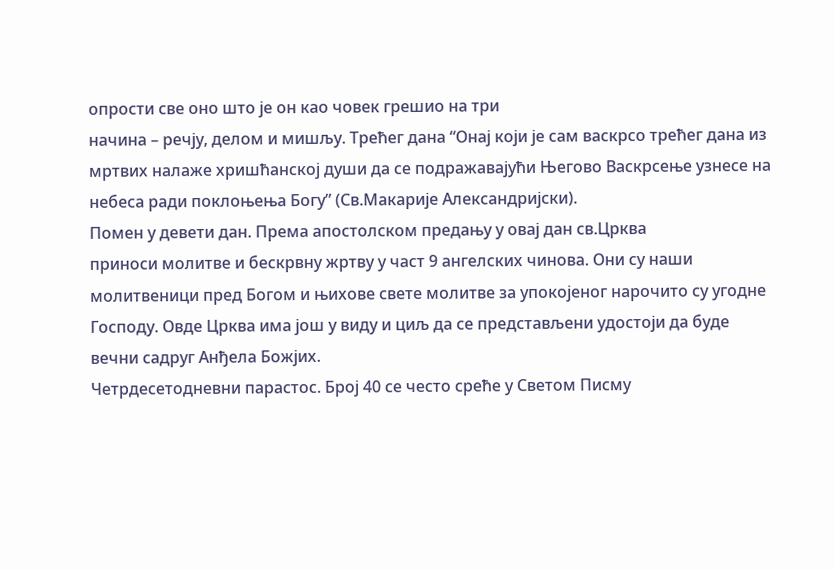опрости све оно што је он као човек грешио на три
начина – речју, делом и мишљу. Трећег дана “Онај који је сам васкрсо трећег дана из
мртвих налаже хришћанској души да се подражавајући Његово Васкрсење узнесе на
небеса ради поклоњења Богу” (Св.Макарије Александријски).
Помен у девети дан. Према апостолском предању у овај дан св.Црква
приноси молитве и бескрвну жртву у част 9 ангелских чинова. Они су наши
молитвеници пред Богом и њихове свете молитве за упокојеног нарочито су угодне
Господу. Овде Црква има још у виду и циљ да се представљени удостоји да буде
вечни садруг Анђела Божјих.
Четрдесетодневни парастос. Број 40 се често среће у Светом Писму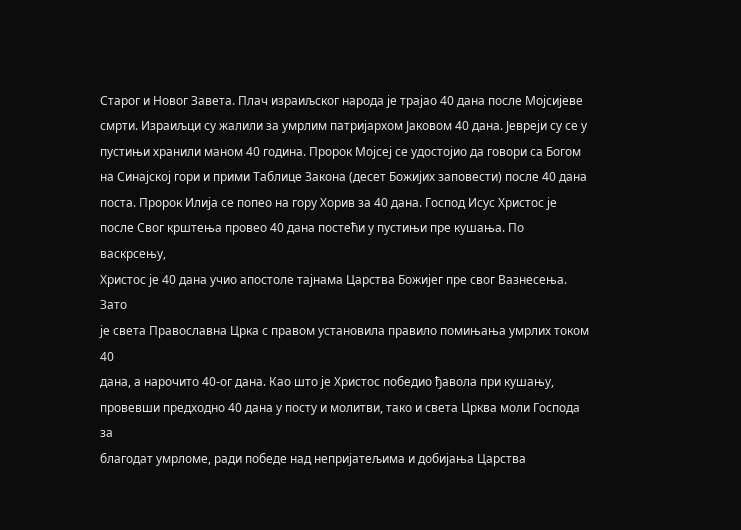Старог и Новог Завета. Плач израиљског народа је трајао 40 дана после Мојсијеве
смрти. Израиљци су жалили за умрлим патријархом Јаковом 40 дана. Јевреји су се у
пустињи хранили маном 40 година. Пророк Мојсеј се удостојио да говори са Богом
на Синајској гори и прими Таблице Закона (десет Божијих заповести) после 40 дана
поста. Пророк Илија се попео на гору Хорив за 40 дана. Господ Исус Христос је
после Свог крштења провео 40 дана постећи у пустињи пре кушања. По васкрсењу,
Христос је 40 дана учио апостоле тајнама Царства Божијег пре свог Вазнесења. Зато
је света Православна Црка с правом установила правило помињања умрлих током 40
дана, а нарочито 40-ог дана. Као што је Христос победио ђавола при кушању,
провевши предходно 40 дана у посту и молитви, тако и света Црква моли Господа за
благодат умрломе, ради победе над непријатељима и добијања Царства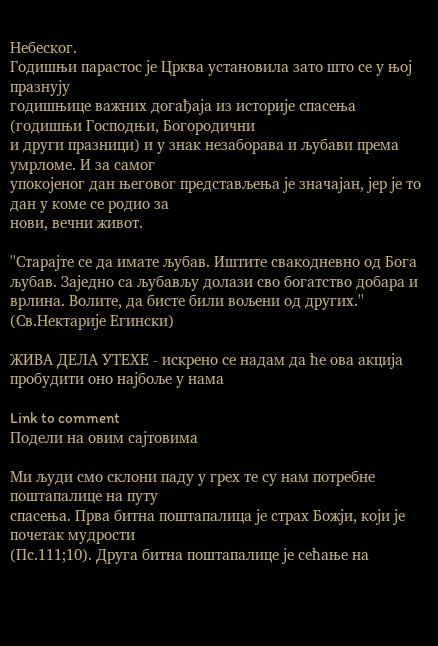Небеског.
Годишњи парастос је Црква установила зато што се у њој празнују
годишњице важних догађаја из историје спасења (годишњи Господњи, Богородични
и други празници) и у знак незаборава и љубави према умрломе. И за самог
упокојеног дан његовог представљења је значајан, јер је то дан у коме се родио за
нови, вечни живот.

''Старајте се да имате љубав. Иштите свакодневно од Бога љубав. Заједно са љубављу долази сво богатство добара и врлина. Волите, да бисте били вољени од других.''
(Св.Нектарије Егински)

ЖИВА ДЕЛА УТЕХЕ - искрено се надам да ће ова акција пробудити оно најбоље у нама

Link to comment
Подели на овим сајтовима

Ми људи смо склони паду у грех те су нам потребне поштапалице на путу
спасења. Прва битна поштапалица је страх Божји, који је почетак мудрости
(Пс.111;10). Друга битна поштапалице је сећање на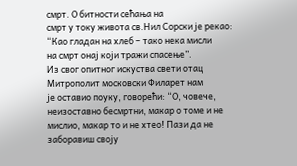смрт. О битности сећања на
смрт у току живота св.Нил Сорски је рекао: “Као гладан на хлеб – тако нека мисли
на смрт онај који тражи спасење”.
Из свог опитног искуства свети отац Митрополит московски Филарет нам
је оставио поуку, говорећи: “О, човече, неизоставно бесмртни, макар о томе и не
мислио, макар то и не хтео! Пази да не заборавиш своју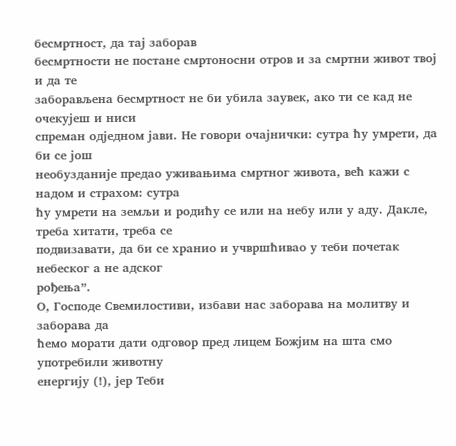бесмртност, да тај заборав
бесмртности не постане смртоносни отров и за смртни живот твој и да те
заборављена бесмртност не би убила заувек, ако ти се кад не очекујеш и ниси
спреман одједном јави. Не говори очајнички: сутра ћу умрети, да би се још
необузданије предао уживањима смртног живота, већ кажи с надом и страхом: сутра
ћу умрети на земљи и родићу се или на небу или у аду. Дакле, треба хитати, треба се
подвизавати, да би се хранио и учвршћивао у теби почетак небеског а не адског
рођења”.
О, Господе Свемилостиви, избави нас заборава на молитву и заборава да
ћемо морати дати одговор пред лицем Божјим на шта смо употребили животну
енергију (!), јер Теби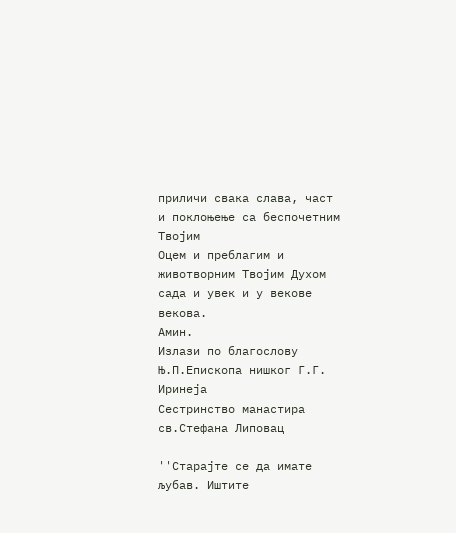приличи свака слава, част и поклоњење са беспочетним Твојим
Оцем и преблагим и животворним Твојим Духом сада и увек и у векове векова.
Амин.
Излази по благослову Њ.П.Епископа нишког Г.Г. Иринеја
Сестринство манастира св.Стефана Липовац

''Старајте се да имате љубав. Иштите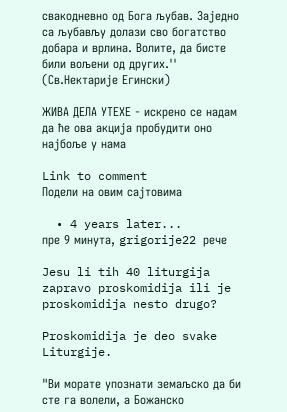свакодневно од Бога љубав. Заједно са љубављу долази сво богатство добара и врлина. Волите, да бисте били вољени од других.''
(Св.Нектарије Егински)

ЖИВА ДЕЛА УТЕХЕ - искрено се надам да ће ова акција пробудити оно најбоље у нама

Link to comment
Подели на овим сајтовима

  • 4 years later...
пре 9 минута, grigorije22 рече

Jesu li tih 40 liturgija zapravo proskomidija ili je proskomidija nesto drugo?

Proskomidija je deo svake Liturgije.

"Ви морате упознати земаљско да би сте га волели, а Божанско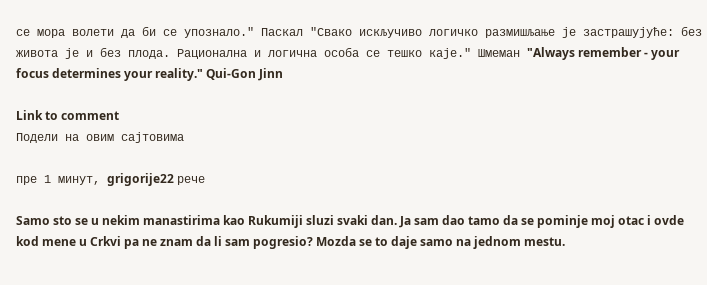се мора волети да би се упознало." Паскал "Свако искључиво логичко размишљање је застрашујуће: без живота је и без плода. Рационална и логична особа се тешко каје." Шмеман "Always remember - your focus determines your reality." Qui-Gon Jinn

Link to comment
Подели на овим сајтовима

пре 1 минут, grigorije22 рече

Samo sto se u nekim manastirima kao Rukumiji sluzi svaki dan. Ja sam dao tamo da se pominje moj otac i ovde kod mene u Crkvi pa ne znam da li sam pogresio? Mozda se to daje samo na jednom mestu.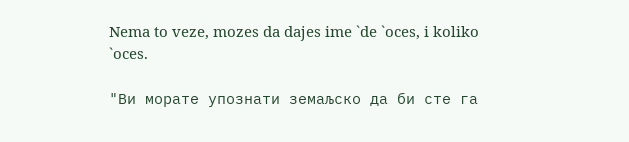Nema to veze, mozes da dajes ime `de `oces, i koliko `oces.

"Ви морате упознати земаљско да би сте га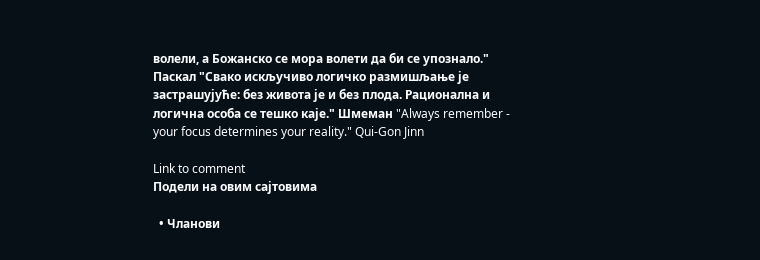волели, а Божанско се мора волети да би се упознало." Паскал "Свако искључиво логичко размишљање је застрашујуће: без живота је и без плода. Рационална и логична особа се тешко каје." Шмеман "Always remember - your focus determines your reality." Qui-Gon Jinn

Link to comment
Подели на овим сајтовима

  • Чланови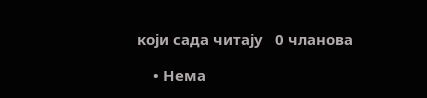који сада читају   0 чланова

    • Нема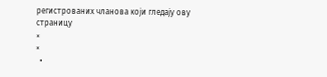регистрованих чланова који гледају ову страницу
×
×
  •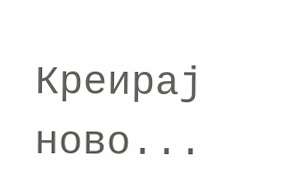Креирај ново...